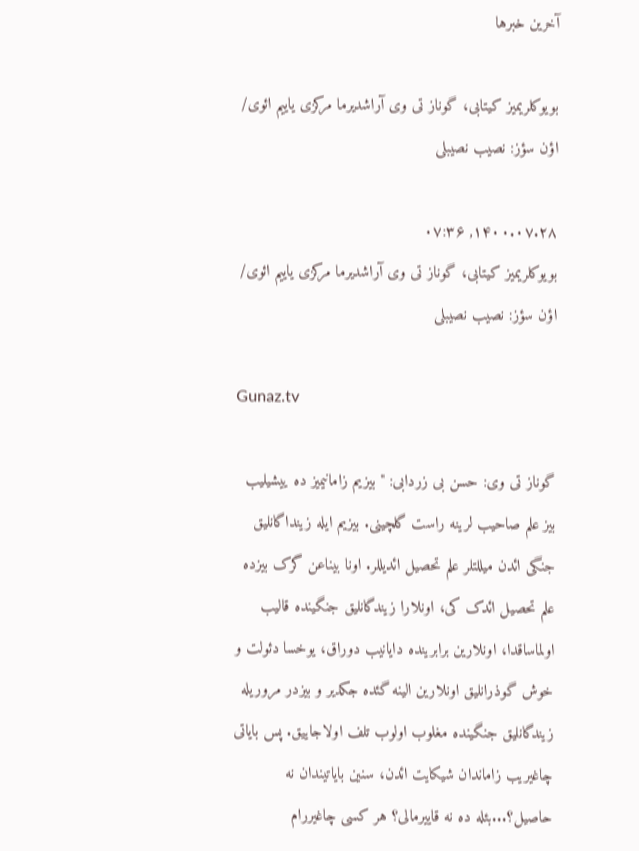آخرین خبرها

بویوکلریمیز کیتابی، گوناز تی وی آراشدیرما مرکزی یاییم ائوی/ اؤن سؤز: نصیب نصیبلی

۱۴۰۰.۰۷.۲۸, ۰۷:۳۶
بویوکلریمیز کیتابی، گوناز تی وی آراشدیرما مرکزی یاییم ائوی/ اؤن سؤز: نصیب نصیبلی

Gunaz.tv

گوناز تی وی: حسن بی زردابی: "بیزیم زامانیمیز ده ییشیلیب بیز علم صاحیب لرینه راست گلچینی. بیزیم ایله زینداگانلیق جنگی ائدن میللتلر علم تحصیل ائدیللر. اونا بیناعن گرک بیزده علم تحصیل ائدک کی، اونلارا زیندگانلیق جنگینده قالیب اولماساقدا، اونلارین برابرینده دایانیب دوراق، یوخسا دئولت و خوش گوذرانلیق اونلارین الینه گئده جکدیر و بیزدر مروریله زیندگانلیق جنگینده مغلوب اولوب تلف اولاجاییق. پس بایاتی چاغیریب زاماندان شیکایت ائدن، سنین بایاتیندان نه حاصیل؟...بئله ده نه قاییرمالی؟ هر کسی چاغیررام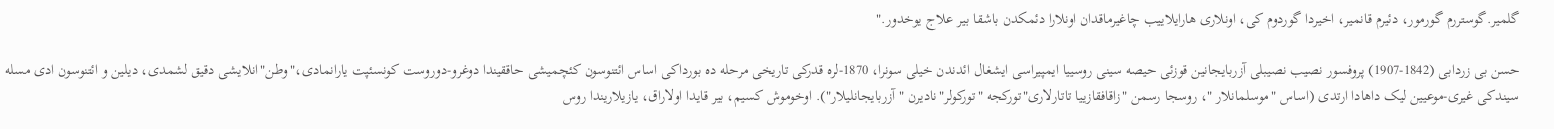گلمیر.گوستررم گورمور، دئیرم قانمیر، اخیردا گوردوم کی، اونلاری هارایلاییب چاغیرماقدان اونلارا دئمکدن باشقا بیر علاج یوخدور."

حسن بی زردابی (1842-1907) پروفسور نصیب نصیبلی آزربایجانین قوزئی حیصه سینی روسییا ایمپیراسی ایشغال ائدندن خیلی سونرا، 1870-لره قدرکی تاریخی مرحله ده بورداکی اساس ائتنوسون کئچمیشی حاققیندا دوغرو-دوروست کونسئپت یارانمادی،"وطن"انلایشی دقیق لشمدی، دیلین و ائتنوسون ادی مسله سیندکی غیری-موعیین لیک داهادا ارتدی (اساس "موسلمانلار "، روسجا رسمن "زاقافقازییا تاتارلاری"تورکجه "تورکولر"نادیرن "آزربایجانلیلار"). اوخوموش کسیم، بیر قایدا اولاراق، یازیلاریندا روس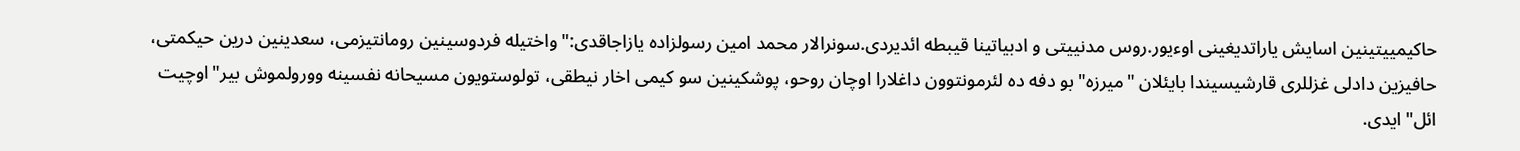حاکیمییتینین اسایش یاراتدیغینی اوءیور.روس مدنییتی و ادبیاتینا قیبطه ائدیردی.سونرالار محمد امین رسولزاده یازاجاقدی:"واختیله فردوسینین رومانتیزمی، سعدینین درین حیکمتی، حافیزین دادلی غزللری قارشیسیندا بایئلان "میرزه"بو دفه ده لئرمونتوون داغلارا اوچان روحو، پوشکینین سو کیمی اخار نیطقی، تولوستویون مسیحانه نفسینه وورولموش بیر"اوچیت ائل"ایدی.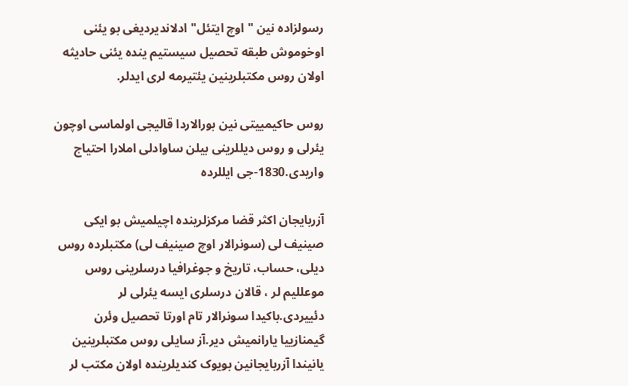رسولزاده نین "اوچ ایتئل"ادلاندیردیغی بو یئنی اوخوموش طبقه تحصیل سیستیم ینده یئنی حادیثه اولان روس مکتبلرینین یئتیرمه لری ایدلر.

روس حاکیمییتی نین بورالاردا قالیجی اولماسی اوچون یئرلی و روس دیللرینی بیلن ساوادلی املارا احتیاج واریدی.1830-جی ایللرده

آزربایجان اکثر قضا مرکزلرینده اچیلمیش بو ایکی صینیف لی (سونرالار اوچ صینیف لی) مکتبلرده روس دیلی، حساب، تاریخ و جوغرافیا درسلرینی روس موعللیم لر ، قالان درسلری ایسه یئرلی لر دئییردی.باکیدا سونرالار تام اورتا تحصیل وئرن گیمنازییا یارانمیش دیر.آز سایلی روس مکتبلرینین یانیندا آزربایجانین بویوک کندیلرینده اولان مکتب لر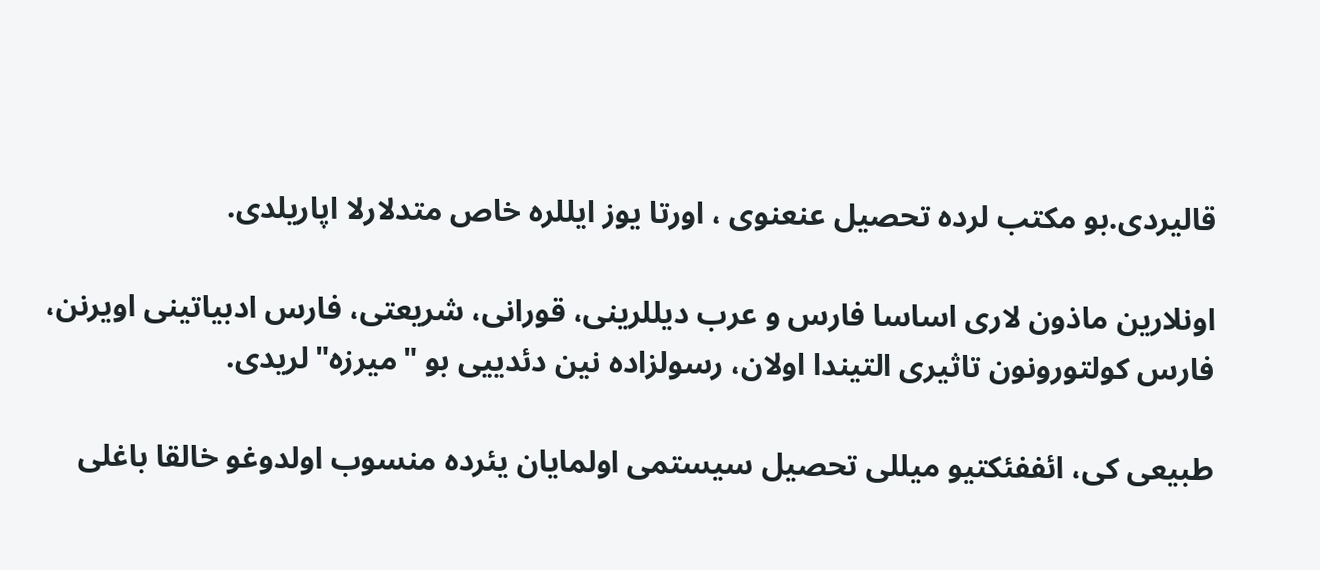قالیردی.بو مکتب لرده تحصیل عنعنوی ، اورتا یوز ایللره خاص متدلارلا اپاریلدی.

اونلارین ماذون لاری اساسا فارس و عرب دیللرینی، قورانی، شریعتی، فارس ادبیاتینی اویرنن، فارس کولتورونون تاثیری التیندا اولان، رسولزاده نین دئدییی بو "میرزه"لریدی.

طبیعی کی، ائففئکتیو میللی تحصیل سیستمی اولمایان یئرده منسوب اولدوغو خالقا باغلی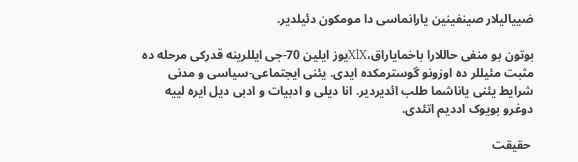ضییالیلار صینفینین یارانماسی دا مومکون دئیلدیر.

بوتون بو منفی حاللارا باخمایاراق،XlXیوز ایلین 70-جی ایللرینه قدرکی مرحله ده مثبت مئیللر ده اوزونو گوسترمکده ایدی. یئنی ایجتماعی-سیاسی و مدنی شرایط یئنی یاناشما طلب ائدیردیر. انا دیلی و ادبیات و ادبی دیل ایره لییه دوغرو بویوک اددیم اتئدی.

 حقیقت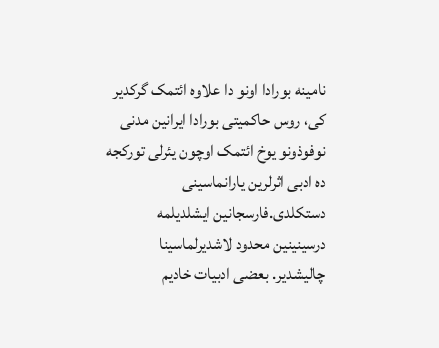نامینه بورادا اونو دا علاوه ائتمک گرکدیر کی، روس حاکمیتی بورادا ایرانین مدنی نوفوذونو یوخ ائتمک اوچون یئرلی تورکجه ده ادبی اثرلرین یارانماسینی دستکلدی.فارسجانین ایشلدیلمه درسینینین محدود لاشدیرلماسینا چالیشدیر. بعضی ادبیات خادیم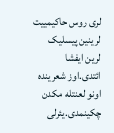لری روس حاکیمییت لرینین پیسلیک لرین ایفشا ائتدی.اوز شعرینده اونو لعنتله مکدن چکینمدی.یئرلی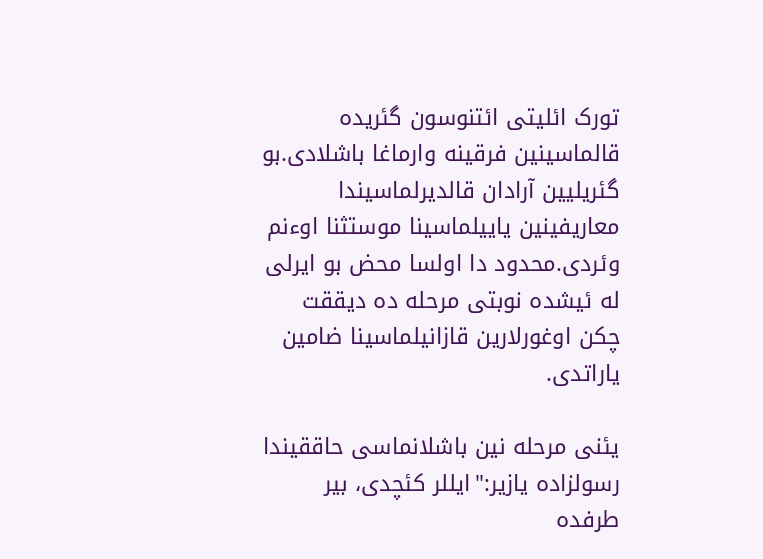تورک ائلیتی ائتنوسون گئریده قالماسینین فرقینه وارماغا باشلادی.بو گئریلیین آرادان قالدیرلماسیندا معاریفینین یاییلماسینا موستثنا اوءنم وئردی.محدود دا اولسا محض بو ایرلی له ئیشده نوبتی مرحله ده دیققت چکن اوغورلارین قازانیلماسینا ضامین یاراتدی.

یئنی مرحله نین باشلانماسی حاققیندا رسولزاده یازیر:"ایللر کئچدی، بیر طرفده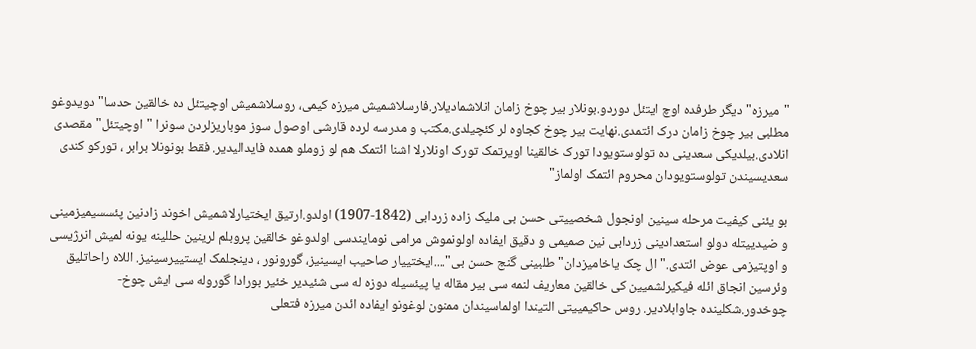"میرزه"دیگر طرفده اوچ ایتئل دوردو.بونلار بیر چوخ زامان انلاشمادیلار.فارسلاشمیش میرزه کیمی، روسلاشمیش اوچیتئل ده خالقین حدسا"دویدوغو مطلبی بیر چوخ زامان درک ائتمدی.نهایت بیر چوخ کجاوه لر کئچیلدی.مکتب و مدرسه لرده قارشی اوصول سوز موباریزلردن سونرا "اوچیتئل"مقصدی انلادی.بیلدیکی سعدینی ده تولوستویودا تورک خالقینا اویرتمک تورک اونلارلا اشنا ائتمک هم لو زوملو همده فایدالیدیر. فقط بونونلا برابر ، تورکو کندی سعدیسیندن تولوستویودان محروم ائتمک اولماز"

بو یئنی کیفیت مرحله سینین اونجول شخصییتی حسن بی ملیک زاده زردابی (1842-1907) اولدو.ارتیق ایختیارلاشمیش اخوند زادنین پئسسیمیزمینی و ضیدییتله دولو استعدادینی زردابی نین صمیمی و دقیق ایفاده اولونموش مرامی نومایندسی اولدوغو خالقین پروبلم لرینین حللینه یونه لمیش انرژیسی و اوپتیزمی عوض ائتدی."ال چک یاخامیزدان"طلبینی گنج حسن بی"....ایختییار صاحیب ایسینیز، گورونور ، دینجلمک ایستییرسینیز. اللاه راحاتلیق وئرسین انجاق ائله فیکیرلشمیین کی خالقین معاریف لنمه سی بیر مقاله یا پیئسیله دوزه له سی شئیدیر خئیر بورادا گوروله سی ایش چوخ-چوخدور.شکلینده جاوابلادیر. روس حاکیمییتی التیندا اولماسیندان ممنون لوغونو ایفاده ائدن میرزه فتعلی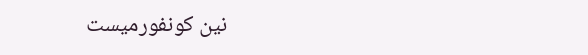نین کونفورمیست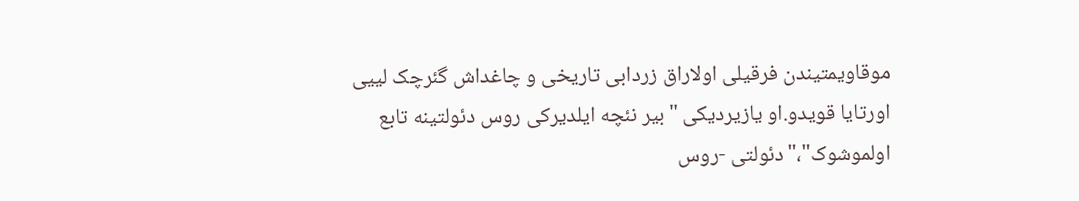موقاویمتیندن فرقیلی اولاراق زردابی تاریخی و چاغداش گئرچک لییی اورتایا قویدو.او یازیردیکی "بیر نئچه ایلدیرکی روس دئولتینه تابع اولموشوک"،"دئولتی -روس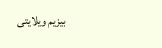بیزیم ویلایتی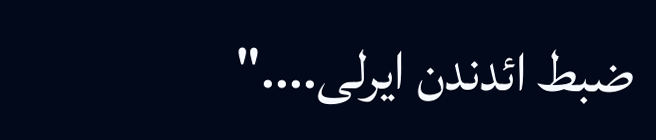ضبط ائدندن ایرلی...."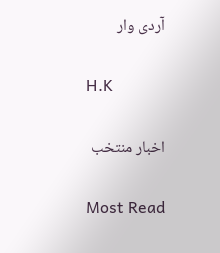آردی وار

H.K

اخبار منتخب

Most Read